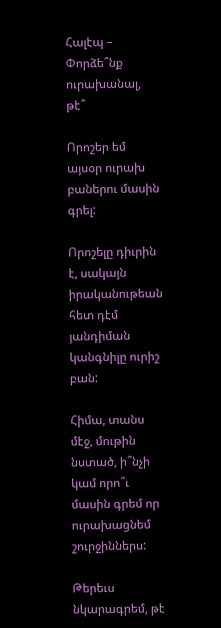Հալէպ – Փորձե՞նք ուրախանալ, թէ՞

Որոշեր եմ այսօր ուրախ բաներու մասին գրել:

Որոշելը դիւրին է, սակայն իրականութեան հետ դէմ յանդիման կանգնիլը ուրիշ բան:

Հիմա, տանս մէջ, մութին նստած, ի՞նչի կամ որո՞ւ մասին գրեմ որ ուրախացնեմ շուրջիններս:

Թերեւս նկարագրեմ, թէ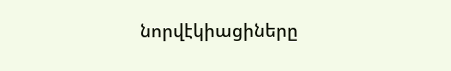նորվէկիացիները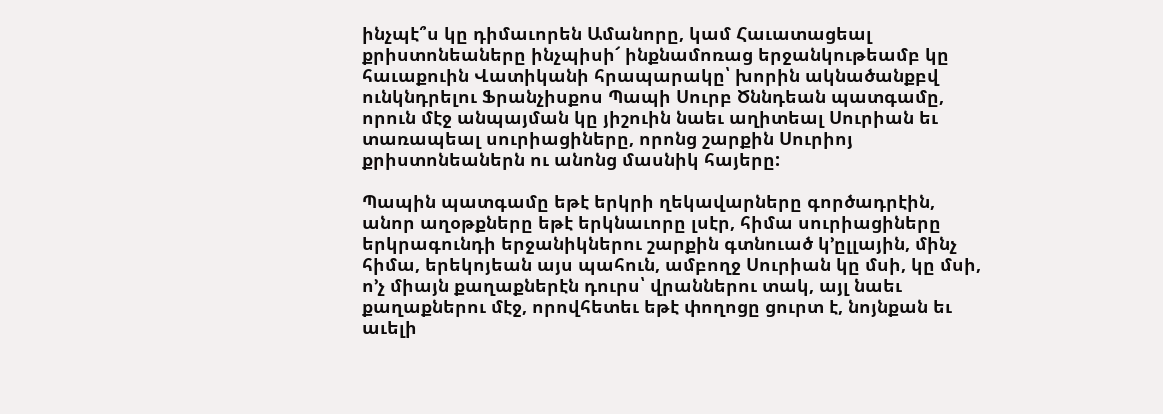ինչպէ՞ս կը դիմաւորեն Ամանորը, կամ Հաւատացեալ քրիստոնեաները ինչպիսի՜ ինքնամոռաց երջանկութեամբ կը հաւաքուին Վատիկանի հրապարակը՝ խորին ակնածանքբվ ունկնդրելու Ֆրանչիսքոս Պապի Սուրբ Ծննդեան պատգամը, որուն մէջ անպայման կը յիշուին նաեւ աղիտեալ Սուրիան եւ տառապեալ սուրիացիները, որոնց շարքին Սուրիոյ քրիստոնեաներն ու անոնց մասնիկ հայերը:

Պապին պատգամը եթէ երկրի ղեկավարները գործադրէին, անոր աղօթքները եթէ երկնաւորը լսէր, հիմա սուրիացիները երկրագունդի երջանիկներու շարքին գտնուած կ’ըլլային, մինչ հիմա, երեկոյեան այս պահուն, ամբողջ Սուրիան կը մսի, կը մսի, ո’չ միայն քաղաքներէն դուրս՝ վրաններու տակ, այլ նաեւ քաղաքներու մէջ, որովհետեւ եթէ փողոցը ցուրտ է, նոյնքան եւ աւելի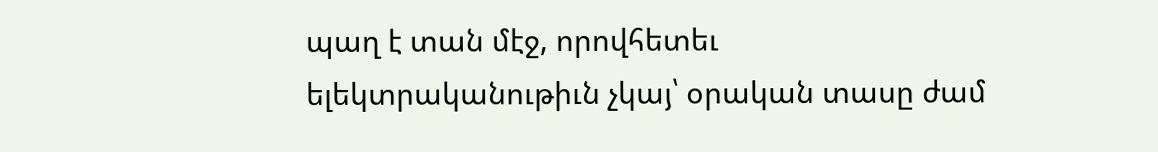պաղ է տան մէջ, որովհետեւ ելեկտրականութիւն չկայ՝ օրական տասը ժամ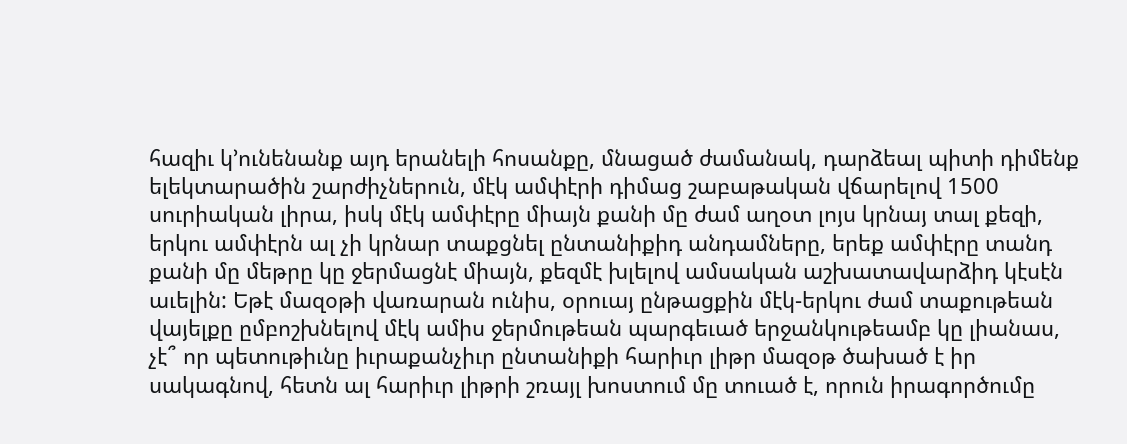հազիւ կ’ունենանք այդ երանելի հոսանքը, մնացած ժամանակ, դարձեալ պիտի դիմենք ելեկտարածին շարժիչներուն, մէկ ամփէրի դիմաց շաբաթական վճարելով 1500 սուրիական լիրա, իսկ մէկ ամփէրը միայն քանի մը ժամ աղօտ լոյս կրնայ տալ քեզի, երկու ամփէրն ալ չի կրնար տաքցնել ընտանիքիդ անդամները, երեք ամփէրը տանդ քանի մը մեթրը կը ջերմացնէ միայն, քեզմէ խլելով ամսական աշխատավարձիդ կէսէն աւելին: Եթէ մազօթի վառարան ունիս, օրուայ ընթացքին մէկ-երկու ժամ տաքութեան վայելքը ըմբոշխնելով մէկ ամիս ջերմութեան պարգեւած երջանկութեամբ կը լիանաս, չէ՞ որ պետութիւնը իւրաքանչիւր ընտանիքի հարիւր լիթր մազօթ ծախած է իր սակագնով, հետն ալ հարիւր լիթրի շռայլ խոստում մը տուած է, որուն իրագործումը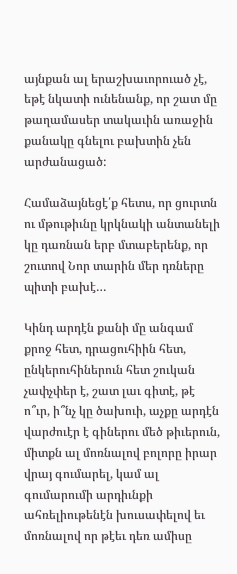այնքան ալ երաշխաւորուած չէ, եթէ նկատի ունենանք, որ շատ մը թաղամասեր տակաւին առաջին քանակը գնելու բախտին չեն արժանացած:

Համաձայնեցէ՛ք հետս, որ ցուրտն ու մթութիւնը կրկնակի անտանելի կը դառնան երբ մտաբերենք, որ շուտով Նոր տարին մեր դռները պիտի բախէ…

Կինդ արդէն քանի մը անգամ քրոջ հետ, դրացուհիին հետ, ընկերուհիներուն հետ շուկան չափչփեր է, շատ լաւ գիտէ, թէ ո՞ւր, ի՞նչ կը ծախուի, աչքը արդէն վարժուէր է գիներու մեծ թիւերուն, միտքն ալ մոռնալով բոլորը իրար վրայ գումարել, կամ ալ գումարումի արդիւնքի ահռելիութենէն խուսափելով եւ մոռնալով որ թէեւ դեռ ամիսը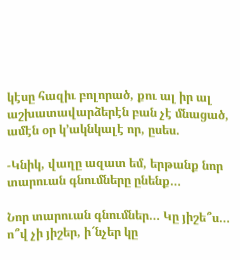կէսը հազիւ բոլորած, քու ալ իր ալ աշխատավարձերէն բան չէ մնացած, ամէն օր կ’ակնկալէ որ, ըսես.

-Կնիկ, վաղը ազատ եմ, երթանք նոր տարուան գնումները ընենք…

Նոր տարուան գնումներ… Կը յիշե՞ս… ո՞վ չի յիշեր, ի՜նչեր կը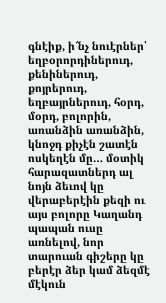գնէիք, ի՜նչ նուէրներ՝ եղբօրորդիներուդ, քենիներուդ, քոյրերուդ, եղբայրներուդ, հօրդ, մօրդ, բոլորին, առանձին առանձին, կնոջդ քիչէն շատէն ոսկեղէն մը… մօտիկ հարազատներդ ալ նոյն ձեւով կը վերաբերէին քեզի ու այս բոլորը Կաղանդ պապան ուսը առնելով, նոր տարուան գիշերը կը բերէր ձեր կամ ձեզմէ մէկուն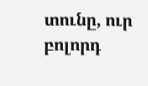տունը, ուր բոլորդ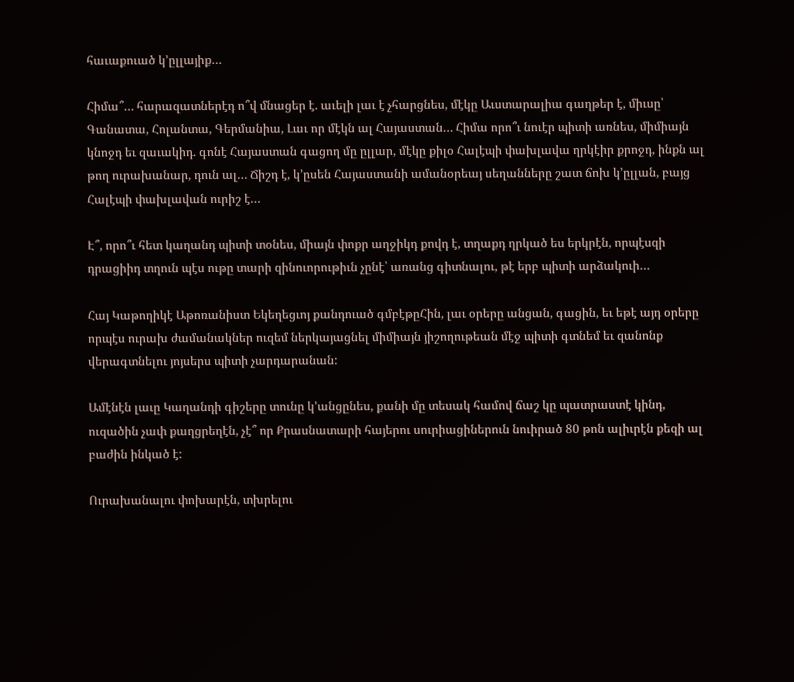հաւաքուած կ’ըլլայիք…

Հիմա՞… հարազատներէդ ո՞վ մնացեր է. աւելի լաւ է չհարցնես, մէկը Աւստարալիա գաղթեր է, միւսը՝ Գանատա, Հոլանտա, Գերմանիա, Լաւ որ մէկն ալ Հայաստան… Հիմա որո՞ւ նուէր պիտի առնես, միմիայն կնոջդ եւ զաւակիդ. գոնէ Հայաստան գացող մը ըլլար, մէկը քիլօ Հալէպի փախլավա ղրկէիր քրոջդ, ինքն ալ թող ուրախանար, դուն ալ… Ճիշդ է, կ’ըսեն Հայաստանի ամանօրեայ սեղանները շատ ճոխ կ’ըլլան, բայց Հալէպի փախլավան ուրիշ է…

Է՞, որո՞ւ հետ կաղանդ պիտի տօնես, միայն փոքր աղջիկդ քովդ է, տղաքդ ղրկած ես երկրէն, որպէսզի դրացիիդ տղուն պէս ութը տարի զինուորութիւն չընէ՝ առանց գիտնալու, թէ երբ պիտի արձակուի…

Հայ Կաթողիկէ Աթոռանիստ Եկեղեցւոյ քանդուած գմբէթըՀին, լաւ օրերը անցան, գացին, եւ եթէ այդ օրերը որպէս ուրախ ժամանակներ ուզեմ ներկայացնել միմիայն յիշողութեան մէջ պիտի գտնեմ եւ զանոնք վերագտնելու յոյսերս պիտի չարդարանան:

Ամէնէն լաւը Կաղանդի գիշերը տունը կ’անցընես, քանի մը տեսակ համով ճաշ կը պատրաստէ կինդ, ուզածին չափ քաղցրեղէն, չէ՞ որ Քրասնատարի հայերու սուրիացիներուն նուիրած 80 թոն ալիւրէն քեզի ալ բաժին ինկած է:

Ուրախանալու փոխարէն, տխրելու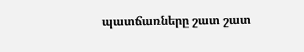պատճառները շատ շատ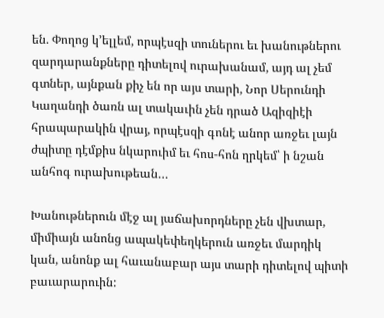են. Փողոց կ’ելլեմ, որպէսզի տուներու եւ խանութներու զարդարանքները դիտելով ուրախանամ, այդ ալ չեմ գտներ, այնքան քիչ են որ այս տարի, Նոր Սերունդի Կաղանդի ծառն ալ տակաւին չեն դրած Ազիզիէի հրապարակին վրայ, որպէսզի գոնէ անոր առջեւ լայն ժպիտը դէմքիս նկարուիմ եւ հոս-հոն ղրկեմ՝ ի նշան անհոգ ուրախութեան…

Խանութներուն մէջ ալ յաճախորդները չեն վխտար, միմիայն անոնց ապակեփեղկերուն առջեւ մարդիկ կան, անոնք ալ հաւանաբար այս տարի դիտելով պիտի բաւարարուին: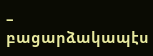– բացարձակապէս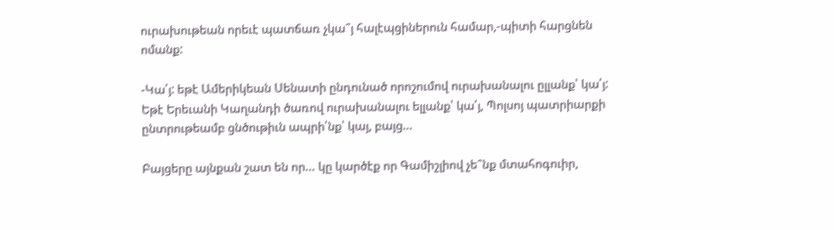ուրախութեան որեւէ պատճառ չկա՞յ հալէպցիներուն համար,-պիտի հարցնեն ոմանք:

-Կա՛յ: եթէ Ամերիկեան Սենատի ընդունած որոշումով ուրախանալու ըլլանք՝ կա՛յ: Եթէ Երեւանի Կաղանդի ծառով ուրախանալու ելլանք՝ կա՛յ, Պոլսոյ պատրիարքի ընտրութեամբ ցնծութիւն ապրի՛նք՝ կայ, բայց…

Բայցերը այնքան շատ են որ… կը կարծէք որ Գամիշլիով չե՞նք մտահոգուիր,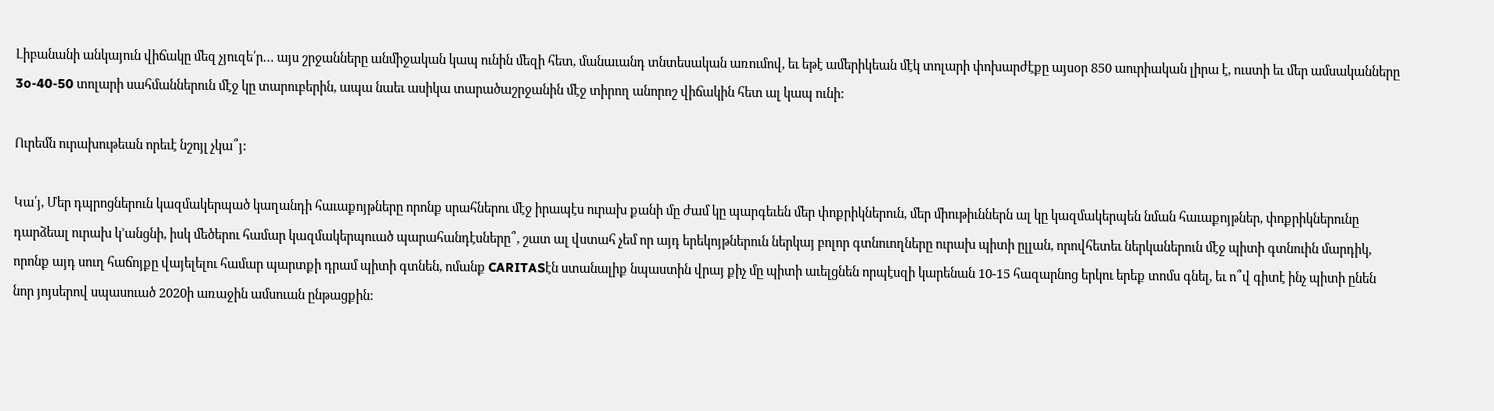Լիբանանի անկայուն վիճակը մեզ չյուզե՛ր… այս շրջանները անմիջական կապ ունին մեզի հետ, մանաւանդ տնտեսական առումով, եւ եթէ ամերիկեան մէկ տոլարի փոխարժէքը այսօր 850 աուրիական լիրա է, ուստի եւ մեր ամսականները 3o-40-50 տոլարի սահմաններուն մէջ կը տարուբերին, ապա նաեւ ասիկա տարածաշրջանին մէջ տիրող անորոշ վիճակին հետ ալ կապ ունի:

Ուրեմն ուրախութեան որեւէ նշոյլ չկա՞յ:

Կա՛յ, Մեր դպրոցներուն կազմակերպած կաղանդի հաւաքոյթները որոնք սրահներու մէջ իրապէս ուրախ քանի մը ժամ կը պարգեւեն մեր փոքրիկներուն, մեր միութիւններն ալ կը կազմակերպեն նման հաւաքոյթներ, փոքրիկներունը դարձեալ ուրախ կ’անցնի, իսկ մեծերու համար կազմակերպուած պարահանդէսները՞, շատ ալ վստահ չեմ որ այդ երեկոյթներուն ներկայ բոլոր գտնուողները ուրախ պիտի ըլլան, որովհետեւ ներկաներուն մէջ պիտի գտնուին մարդիկ, որոնք այդ սուղ հաճոյքը վայելելու համար պարտքի դրամ պիտի գտնեն, ոմանք CARITASէն ստանալիք նպաստին վրայ քիչ մը պիտի աւելցնեն որպէսզի կարենան 10-15 հազարնոց երկու երեք տոմս գնել, եւ ո՞վ գիտէ ինչ պիտի ընեն նոր յոյսերով սպասուած 2020ի առաջին ամսուան ընթացքին: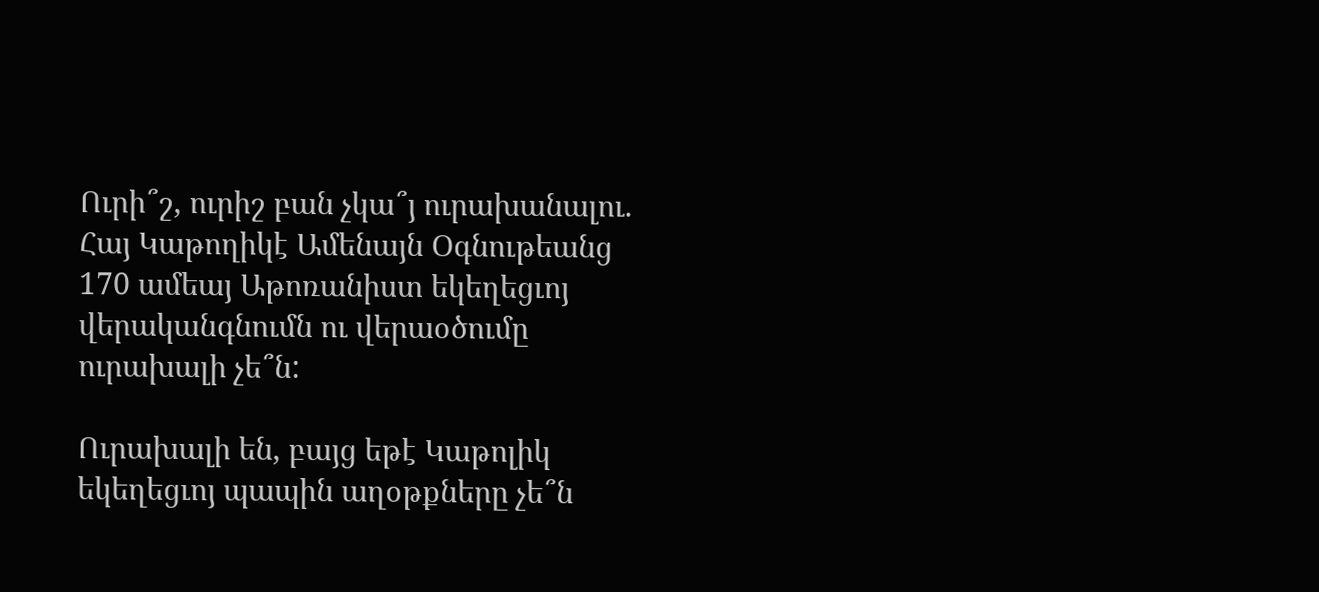Ուրի՞շ, ուրիշ բան չկա՞յ ուրախանալու. Հայ Կաթողիկէ Ամենայն Օգնութեանց 170 ամեայ Աթոռանիստ եկեղեցւոյ վերականգնումն ու վերաօծումը ուրախալի չե՞ն:

Ուրախալի են, բայց եթէ Կաթոլիկ եկեղեցւոյ պապին աղօթքները չե՞ն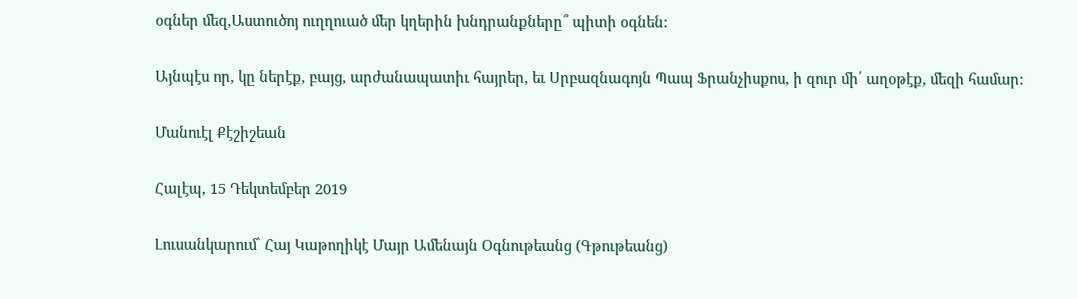օգներ մեզ,Աստուծոյ ուղղուած մեր կղերին խնդրանքները՞ պիտի օգնեն:

Այնպէս որ, կը ներէք, բայց, արժանապատիւ հայրեր, եւ Սրբազնագոյն Պապ Ֆրանչիսքոս, ի զուր մի՛ աղօթէք, մեզի համար:

Մանուէլ Քէշիշեան

Հալէպ, 15 Դեկտեմբեր 2019

Լուսանկարում՝ Հայ Կաթողիկէ Մայր Ամենայն Օգնութեանց (Գթութեանց)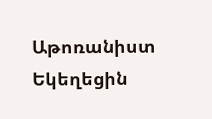Աթոռանիստ Եկեղեցին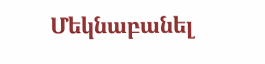Մեկնաբանել